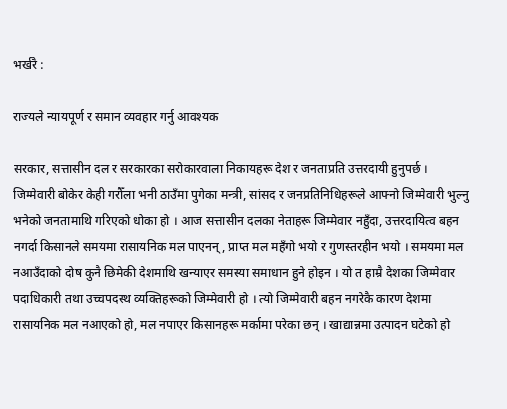भर्खरै :

राज्यले न्यायपूर्ण र समान व्यवहार गर्नु आवश्यक

सरकार, सत्तासीन दल र सरकारका सरोकारवाला निकायहरू देश र जनताप्रति उत्तरदायी हुनुपर्छ । जिम्मेवारी बोकेर केही गरौँला भनी ठाउँमा पुगेका मन्त्री, सांसद र जनप्रतिनिधिहरूले आफ्नो जिम्मेवारी भुल्नु भनेको जनतामाथि गरिएको धोका हो । आज सत्तासीन दलका नेताहरू जिम्मेवार नहुँदा, उत्तरदायित्व बहन नगर्दा किसानले समयमा रासायनिक मल पाएनन्, प्राप्त मल महँगो भयो र गुणस्तरहीन भयो । समयमा मल नआउँदाको दोष कुनै छिमेकी देशमाथि खन्याएर समस्या समाधान हुने होइन । यो त हाम्रै देशका जिम्मेवार पदाधिकारी तथा उच्चपदस्थ व्यक्तिहरूको जिम्मेवारी हो । त्यो जिम्मेवारी बहन नगरेकै कारण देशमा रासायनिक मल नआएको हो, मल नपाएर किसानहरू मर्कामा परेका छन् । खाद्यान्नमा उत्पादन घटेको हो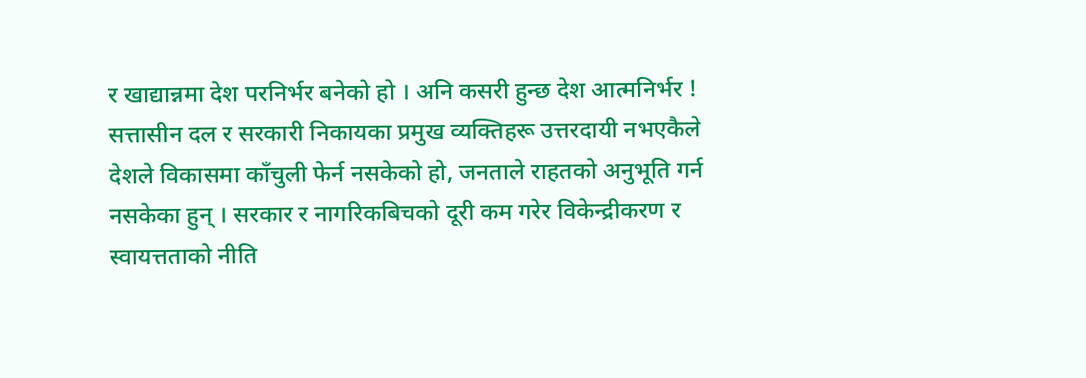र खाद्यान्नमा देश परनिर्भर बनेको हो । अनि कसरी हुन्छ देश आत्मनिर्भर !
सत्तासीन दल र सरकारी निकायका प्रमुख व्यक्तिहरू उत्तरदायी नभएकैले देशले विकासमा काँचुली फेर्न नसकेको हो, जनताले राहतको अनुभूति गर्न नसकेका हुन् । सरकार र नागरिकबिचको दूरी कम गरेर विकेन्द्रीकरण र स्वायत्तताको नीति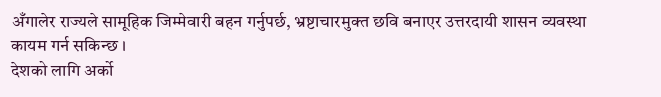अँगालेर राज्यले सामूहिक जिम्मेवारी बहन गर्नुपर्छ, भ्रष्टाचारमुक्त छवि बनाएर उत्तरदायी शासन व्यवस्था कायम गर्न सकिन्छ ।
देशको लागि अर्को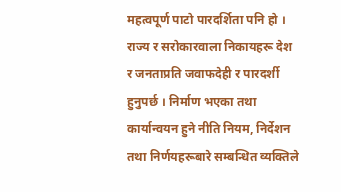महत्वपूर्ण पाटो पारदर्शिता पनि हो । राज्य र सरोकारवाला निकायहरू देश र जनताप्रति जवाफदेही र पारदर्शी हुनुपर्छ । निर्माण भएका तथा कार्यान्वयन हुने नीति नियम, निर्देशन तथा निर्णयहरूबारे सम्बन्धित व्यक्तिले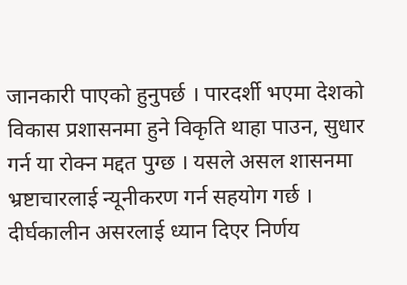जानकारी पाएको हुनुपर्छ । पारदर्शी भएमा देशको विकास प्रशासनमा हुने विकृति थाहा पाउन, सुधार गर्न या रोक्न मद्दत पुग्छ । यसले असल शासनमा भ्रष्टाचारलाई न्यूनीकरण गर्न सहयोग गर्छ । दीर्घकालीन असरलाई ध्यान दिएर निर्णय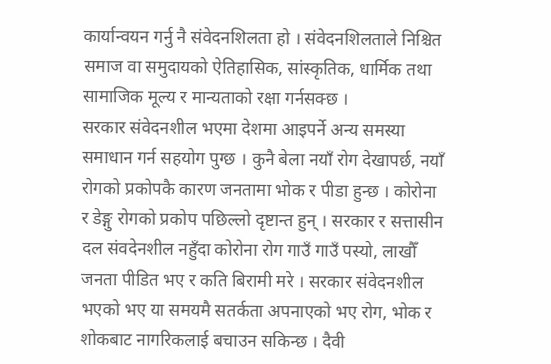कार्यान्वयन गर्नु नै संवेदनशिलता हो । संवेदनशिलताले निश्चित समाज वा समुदायको ऐतिहासिक, सांस्कृतिक, धार्मिक तथा सामाजिक मूल्य र मान्यताको रक्षा गर्नसक्छ ।
सरकार संवेदनशील भएमा देशमा आइपर्ने अन्य समस्या समाधान गर्न सहयोग पुग्छ । कुनै बेला नयाँ रोग देखापर्छ, नयाँ रोगको प्रकोपकै कारण जनतामा भोक र पीडा हुन्छ । कोरोना र डेङ्गु रोगको प्रकोप पछिल्लो दृष्टान्त हुन् । सरकार र सत्तासीन दल संवदेनशील नहुँदा कोरोना रोग गाउँ गाउँ पस्यो, लाखौँ जनता पीडित भए र कति बिरामी मरे । सरकार संवेदनशील भएको भए या समयमै सतर्कता अपनाएको भए रोग, भोक र शोकबाट नागरिकलाई बचाउन सकिन्छ । दैवी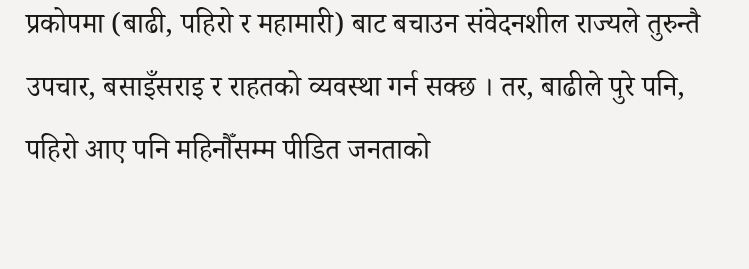प्रकोपमा (बाढी, पहिरो र महामारी) बाट बचाउन संवेदनशील राज्यले तुरुन्तै उपचार, बसाइँसराइ र राहतको व्यवस्था गर्न सक्छ । तर, बाढीले पुरे पनि, पहिरो आए पनि महिनौँसम्म पीडित जनताको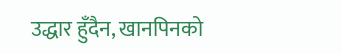उद्धार हुँदैन, खानपिनको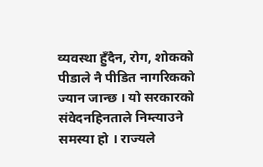व्यवस्था हुँदैन, रोग, शोकको पीडाले नै पीडित नागरिकको ज्यान जान्छ । यो सरकारको संवेदनहिनताले निम्त्याउने समस्या हो । राज्यले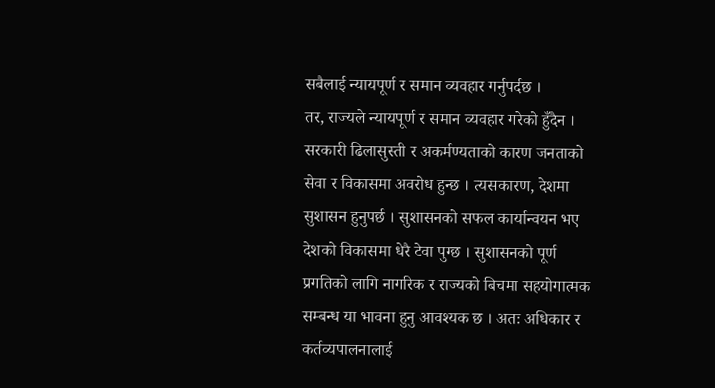सबैलाई न्यायपूर्ण र समान व्यवहार गर्नुपर्दछ ।
तर, राज्यले न्यायपूर्ण र समान व्यवहार गरेको हुँदैन । सरकारी ढिलासुस्ती र अकर्मण्यताको कारण जनताको सेवा र विकासमा अवरोध हुन्छ । त्यसकारण, देशमा सुशासन हुनुपर्छ । सुशासनको सफल कार्यान्वयन भए देशको विकासमा धेरै टेवा पुग्छ । सुशासनको पूर्ण प्रगतिको लागि नागरिक र राज्यको बिचमा सहयोगात्मक सम्बन्ध या भावना हुनु आवश्यक छ । अतः अधिकार र कर्तव्यपालनालाई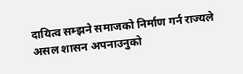दायित्व सम्झने समाजको निर्माण गर्न राज्यले असल शासन अपनाउनुको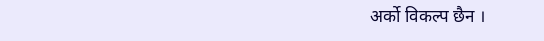अर्को विकल्प छैन ।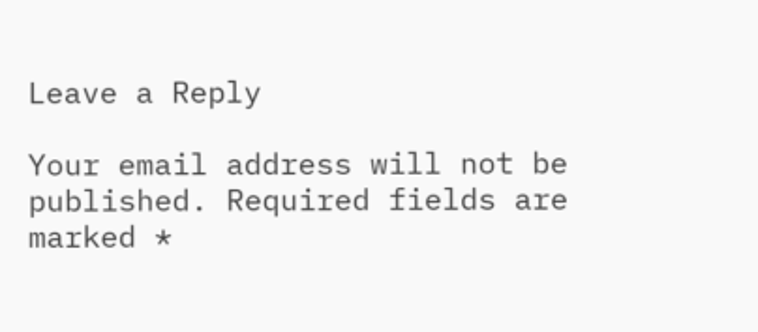Leave a Reply

Your email address will not be published. Required fields are marked *